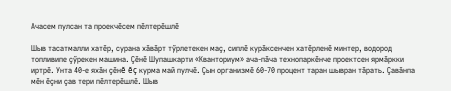Ачасем пулсан та проекчĕсем пĕлтерĕшлĕ

Шыв тасатмалли хатĕр, сурана хăвăрт тӳрлетекен маç, сиплĕ курăксенчен хатĕрленĕ минтер, водород топливипе çӳрекен машина. Çĕнĕ Шупашкарти «Кванториум» ача-пăча технопаркĕнче проектсен ярмăркки иртрĕ. Унта 40-е яхăн çĕнĕ ĕç курма май пулчĕ. Çын организмĕ 60-70 процент таран шывран тăрать. Çавăнпа мĕн ĕçни çав тери пĕлтерĕшлĕ. Шыв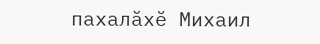пахалăхĕ Михаил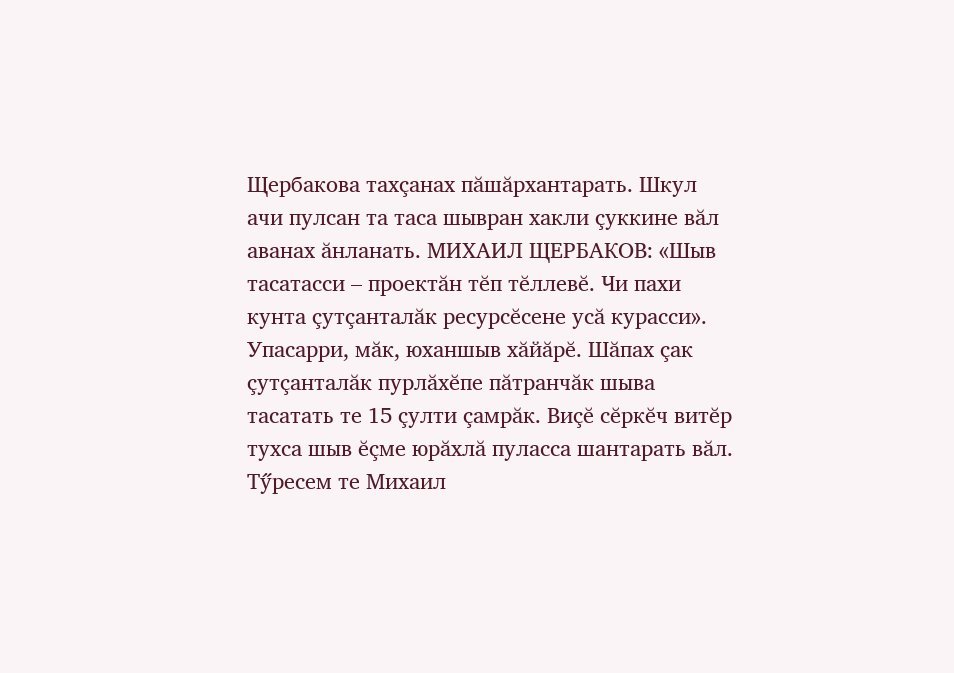Щербакова тахçанах пăшăрхантарать. Шкул ачи пулсан та таса шывран хакли çуккине вăл аванах ăнланать. МИХАИЛ ЩЕРБАКОВ: «Шыв тасатасси – проектăн тĕп тĕллевĕ. Чи пахи кунта çутçанталăк ресурсĕсене усă курасси». Упасарри, мăк, юханшыв хăйăрĕ. Шăпах çак çутçанталăк пурлăхĕпе пăтранчăк шыва тасатать те 15 çулти çамрăк. Виçĕ сĕркĕч витĕр тухса шыв ĕçме юрăхлă пуласса шантарать вăл. Тӳресем те Михаил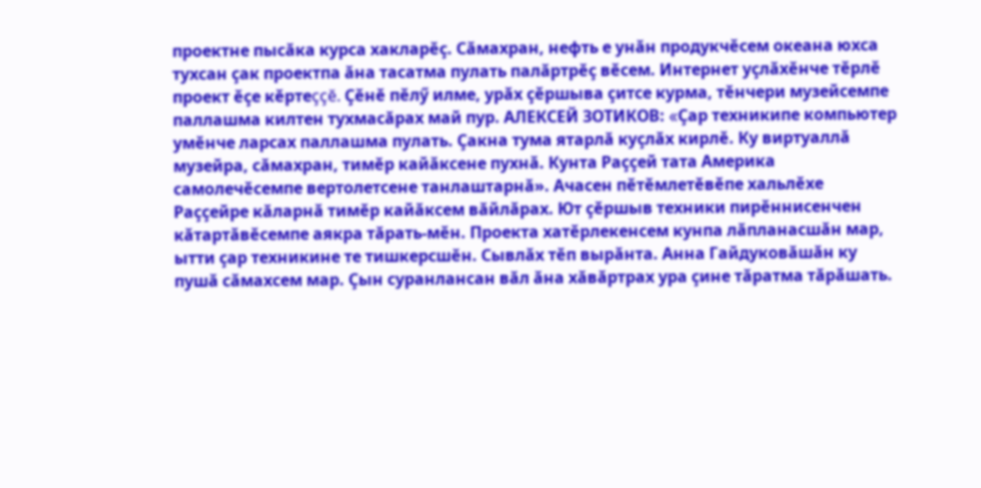проектне пысăка курса хакларĕç. Сăмахран, нефть е унăн продукчĕсем океана юхса тухсан çак проектпа ăна тасатма пулать палăртрĕç вĕсем. Интернет уçлăхĕнче тĕрлĕ проект ĕçе кĕртеççĕ. Çĕнĕ пĕлӳ илме, урăх çĕршыва çитсе курма, тĕнчери музейсемпе паллашма килтен тухмасăрах май пур. АЛЕКСЕЙ ЗОТИКОВ: «Çар техникипе компьютер умĕнче ларсах паллашма пулать. Çакна тума ятарлă куçлăх кирлĕ. Ку виртуаллă музейра, сăмахран, тимĕр кайăксене пухнă. Кунта Раççей тата Америка самолечĕсемпе вертолетсене танлаштарнă». Ачасен пĕтĕмлетĕвĕпе хальлĕхе Раççейре кăларнă тимĕр кайăксем вăйлăрах. Ют çĕршыв техники пирĕннисенчен кăтартăвĕсемпе аякра тăрать-мĕн. Проекта хатĕрлекенсем кунпа лăпланасшăн мар, ытти çар техникине те тишкерсшĕн. Сывлăх тĕп вырăнта. Анна Гайдуковăшăн ку пушă сăмахсем мар. Çын суранлансан вăл ăна хăвăртрах ура çине тăратма тăрăшать.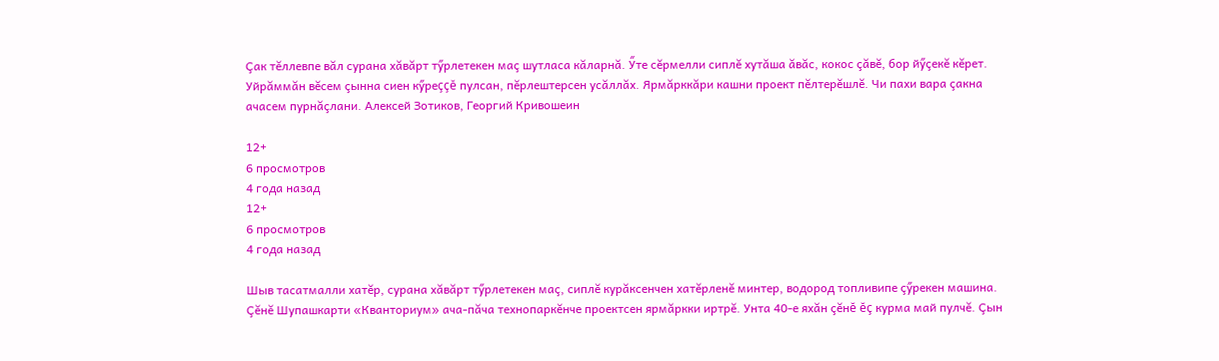Çак тĕллевпе вăл сурана хăвăрт тӳрлетекен маç шутласа кăларнă. Ӳте сĕрмелли сиплĕ хутăша ăвăс, кокос çăвĕ, бор йӳçекĕ кĕрет. Уйрăммăн вĕсем çынна сиен кӳреççĕ пулсан, пĕрлештерсен усăллăх. Ярмăрккăри кашни проект пĕлтерĕшлĕ. Чи пахи вара çакна ачасем пурнăçлани. Алексей Зотиков, Георгий Кривошеин

12+
6 просмотров
4 года назад
12+
6 просмотров
4 года назад

Шыв тасатмалли хатĕр, сурана хăвăрт тӳрлетекен маç, сиплĕ курăксенчен хатĕрленĕ минтер, водород топливипе çӳрекен машина. Çĕнĕ Шупашкарти «Кванториум» ача-пăча технопаркĕнче проектсен ярмăркки иртрĕ. Унта 40-е яхăн çĕнĕ ĕç курма май пулчĕ. Çын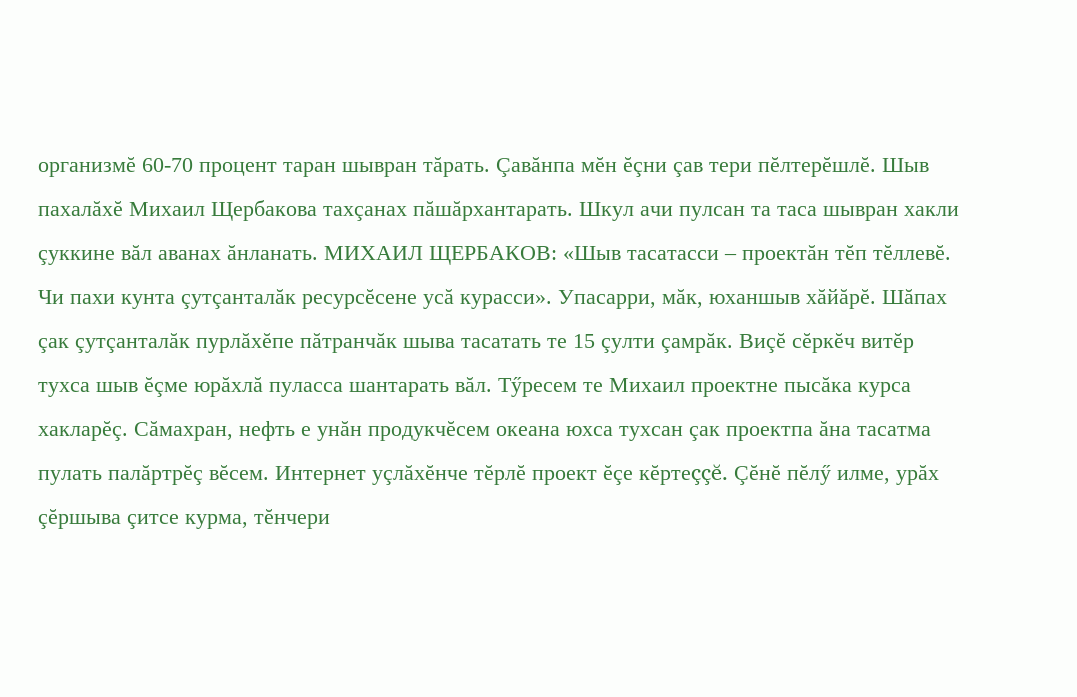организмĕ 60-70 процент таран шывран тăрать. Çавăнпа мĕн ĕçни çав тери пĕлтерĕшлĕ. Шыв пахалăхĕ Михаил Щербакова тахçанах пăшăрхантарать. Шкул ачи пулсан та таса шывран хакли çуккине вăл аванах ăнланать. МИХАИЛ ЩЕРБАКОВ: «Шыв тасатасси – проектăн тĕп тĕллевĕ. Чи пахи кунта çутçанталăк ресурсĕсене усă курасси». Упасарри, мăк, юханшыв хăйăрĕ. Шăпах çак çутçанталăк пурлăхĕпе пăтранчăк шыва тасатать те 15 çулти çамрăк. Виçĕ сĕркĕч витĕр тухса шыв ĕçме юрăхлă пуласса шантарать вăл. Тӳресем те Михаил проектне пысăка курса хакларĕç. Сăмахран, нефть е унăн продукчĕсем океана юхса тухсан çак проектпа ăна тасатма пулать палăртрĕç вĕсем. Интернет уçлăхĕнче тĕрлĕ проект ĕçе кĕртеççĕ. Çĕнĕ пĕлӳ илме, урăх çĕршыва çитсе курма, тĕнчери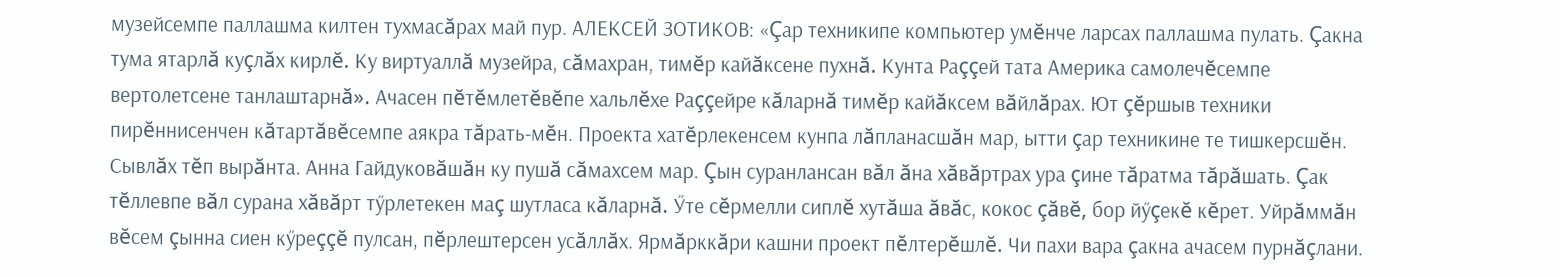музейсемпе паллашма килтен тухмасăрах май пур. АЛЕКСЕЙ ЗОТИКОВ: «Çар техникипе компьютер умĕнче ларсах паллашма пулать. Çакна тума ятарлă куçлăх кирлĕ. Ку виртуаллă музейра, сăмахран, тимĕр кайăксене пухнă. Кунта Раççей тата Америка самолечĕсемпе вертолетсене танлаштарнă». Ачасен пĕтĕмлетĕвĕпе хальлĕхе Раççейре кăларнă тимĕр кайăксем вăйлăрах. Ют çĕршыв техники пирĕннисенчен кăтартăвĕсемпе аякра тăрать-мĕн. Проекта хатĕрлекенсем кунпа лăпланасшăн мар, ытти çар техникине те тишкерсшĕн. Сывлăх тĕп вырăнта. Анна Гайдуковăшăн ку пушă сăмахсем мар. Çын суранлансан вăл ăна хăвăртрах ура çине тăратма тăрăшать. Çак тĕллевпе вăл сурана хăвăрт тӳрлетекен маç шутласа кăларнă. Ӳте сĕрмелли сиплĕ хутăша ăвăс, кокос çăвĕ, бор йӳçекĕ кĕрет. Уйрăммăн вĕсем çынна сиен кӳреççĕ пулсан, пĕрлештерсен усăллăх. Ярмăрккăри кашни проект пĕлтерĕшлĕ. Чи пахи вара çакна ачасем пурнăçлани.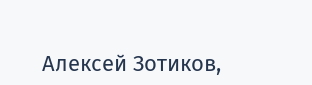Алексей Зотиков,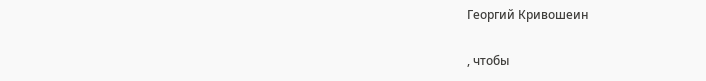Георгий Кривошеин

, чтобы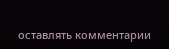оставлять комментарии